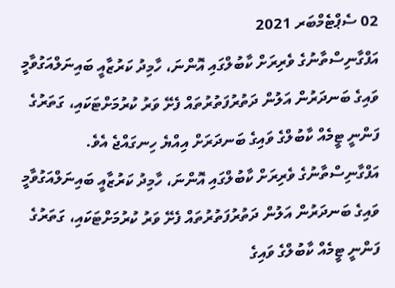02 ސެޕްޓެމްބަރ 2021
އަފްގާނިސްތާނުގެ ވެރިރަށް ކާބުލްގައި އޮންނަ، ހާމިދު ކަރުޒާއީ ބައިނަލްއަގުވާމީ ވައިގެ ބަނދަރުން އަލުން ދަތުރުފަތުރުތައް ފެށޭ ވަރު ކުރުމަށްޓަކައި، ގަތަރުގެ ފަންނީ ޓީމެއް ކާބުލްގެ ވައިގެ ބަނދަރަށް އިއްޔެ ހިނގައްޖެ އެވެ.
އަފްގާނިސްތާނުގެ ވެރިރަށް ކާބުލްގައި އޮންނަ، ހާމިދު ކަރުޒާއީ ބައިނަލްއަގުވާމީ ވައިގެ ބަނދަރުން އަލުން ދަތުރުފަތުރުތައް ފެށޭ ވަރު ކުރުމަށްޓަކައި، ގަތަރުގެ ފަންނީ ޓީމެއް ކާބުލްގެ ވައިގެ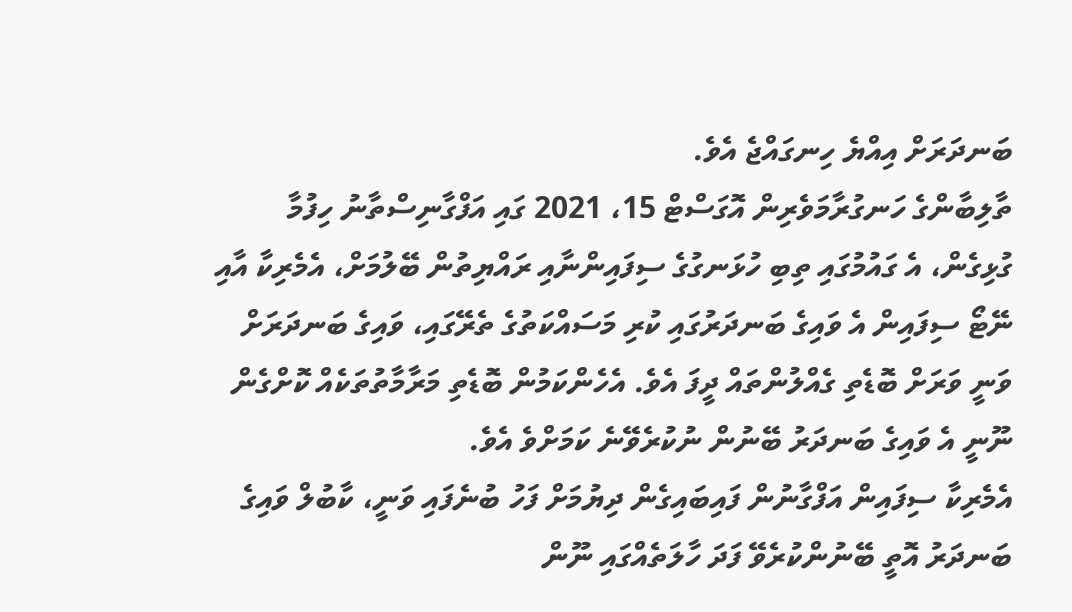ބަނދަރަށް އިއްޔެ ހިނގައްޖެ އެވެ.
ތާލިބާންގެ ހަނގުރާމަވެރިން އޮގަސްޓް 15، 2021 ގައި އަފްގާނިސްތާނު ހިފުމާ ގުޅިގެން، އެ ގައުމުގައި ތިބި ހުޅަނގުގެ ސިފައިންނާއި ރައްޔިތުން ބޭލުމަށް، އެމެރިކާ އާއި ނޭޓޯ ސިފައިން އެ ވައިގެ ބަނދަރުގައި ކުރި މަސައްކަތުގެ ތެރޭގައި، ވައިގެ ބަނދަރަށް ވަނީ ވަރަށް ބޮޑެތި ގެއްލުންތައް ދީފަ އެވެ. އެހެންކަމުން ބޮޑެތި މަރާމާތުތަކެއް ކޮށްގެން ނޫނީ އެ ވައިގެ ބަނދަރު ބޭނުން ނުކުރެވޭނެ ކަމަށްވެ އެވެ.
އެމެރިކާ ސިފައިން އަފްގާނުން ފައިބައިގެން ދިޔުމަށް ފަހު ބުނެފައި ވަނީ، ކާބުލް ވައިގެ ބަނދަރު އޮތީ ބޭނުންކުރެވޭ ފަދަ ހާލަތެއްގައި ނޫން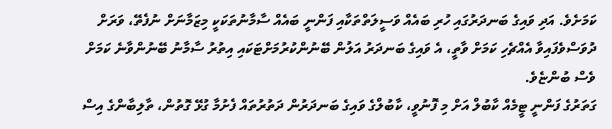ކަމަށެވެ. އަދި ވައިގެ ބަނދަރުގައި ހުރި ބައެއް ވަސީލަތްތަކާއި ފަންނީ ބައެއް ސާމާނުތަކަކީ މިޒަމާނަށް ނުފެތޭ، ވަރަށް ދުވަސްވެފައިވާ އެއްޗެހި ކަމަށް ވާތީ، އެ ވައިގެ ބަނދަރު އަލުން ބޭނުންކުރުމަށްޓަކައި އިތުރު ސާމާނު ބޭނުންވާނެ ކަމަށް ވެސް ބުންޏެވެ.
ގަތަރުގެ ފަންނީ ޓީމެއް ކާބުލް އަށް މި ފޮނުވީ، ކާބުލްގެ ވައިގެ ބަނދަރުން ދަތުރުތައް ފެށުމާ ގުޅޭ ގޮތުން، ތާލިބާންގެ އިސް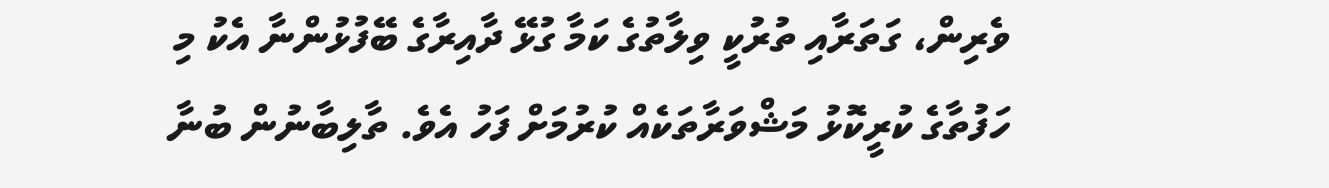ވެރިން، ގަތަރާއި ތުރުކީ ވިލާތުގެ ކަމާ ގުޅޭ ދާއިރާގެ ބޭފުޅުންނާ އެކު މި ހަފުތާގެ ކުރީކޮޅު މަޝްވަރާތަކެއް ކުރުމަށް ފަހު އެވެ. ތާލިބާނުން ބުނާ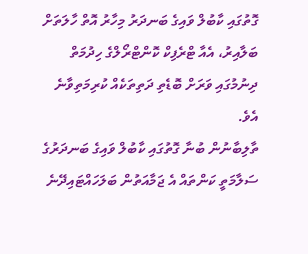ގޮތުގައި ކާބުލް ވައިގެ ބަނދަރު މިހާރު އޮތް ހާލަތަށް ބަލާއިރު، އެއާ ޓްރެފިކް ކޮންޓްރޯލްގެ ހިދުމަތް ދިނުމުގައި ވަރަށް ބޮޑެތި ދަތިތަކެއް ކުރިމަތިވާނެ އެވެ.
ތާލިބާނުން ބުނާ ގޮތުގައި ކާބުލް ވައިގެ ބަނދަރުގެ ސަލާމަތީ ކަންތައް އެ ޖަމާއަތުން ބަލަހައްޓައިދޭނެ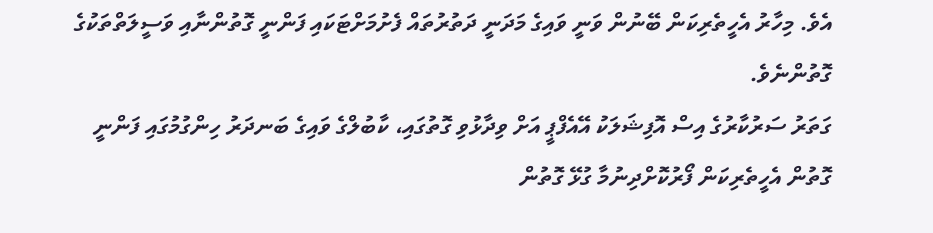އެވެ. މިހާރު އެހީތެރިކަން ބޭނުން ވަނީ ވައިގެ މަދަނީ ދަތުރުތައް ފެށުމަށްޓަކައި ފަންނީ ގޮތުންނާއި ވަސީލަތްތަކުގެ ގޮތުންނެވެ.
ގަތަރު ސަރުކާރުގެ އިސް އޮފިޝަލަކު އޭއެފްޕީ އަށް ވިދާޅުވި ގޮތުގައި، ކާބުލްގެ ވައިގެ ބަނދަރު ހިންގުމުގައި ފަންނީ ގޮތުން އެހީތެރިކަން ފޯރުކޮށްދިނުމާ ގުޅޭ ގޮތުން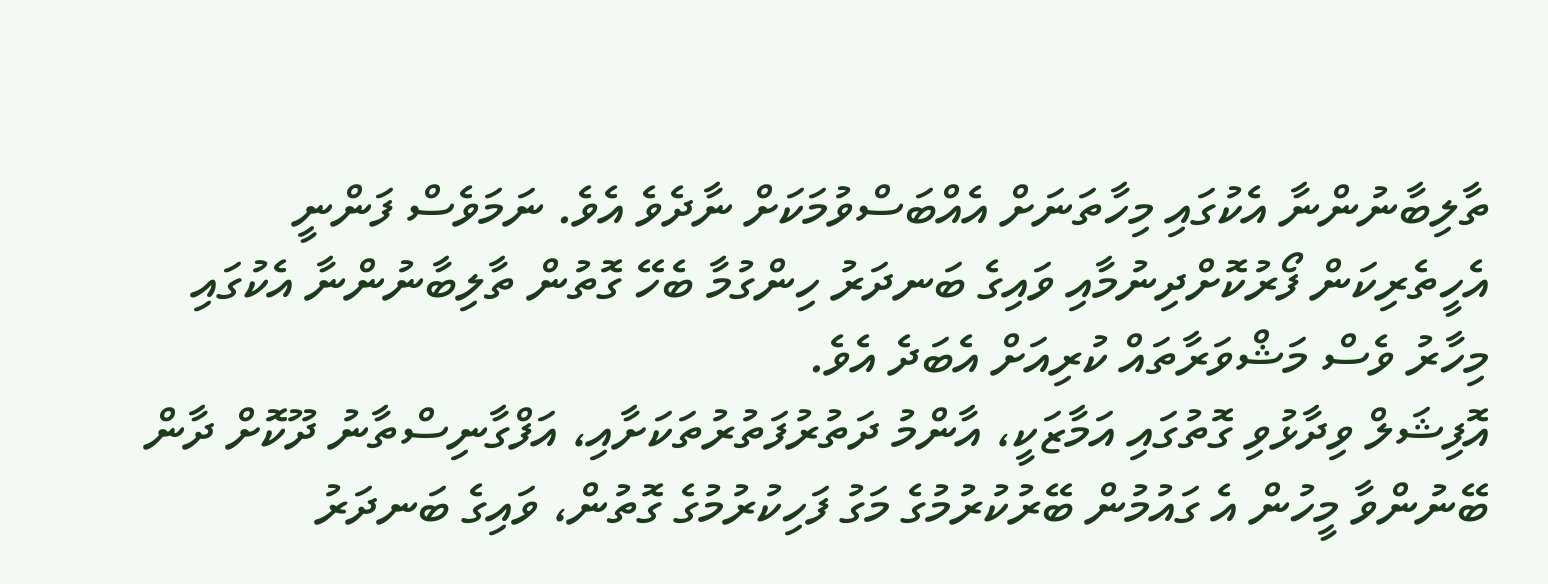ތާލިބާނުންނާ އެކުގައި މިހާތަނަށް އެއްބަސްވުމަކަށް ނާދެވެ އެވެ. ނަމަވެސް ފަންނީ އެހީތެރިކަން ފޯރުކޮށްދިނުމާއި ވައިގެ ބަނދަރު ހިންގުމާ ބެހޭ ގޮތުން ތާލިބާނުންނާ އެކުގައި މިހާރު ވެސް މަޝްވަރާތައް ކުރިއަށް އެބަދެ އެވެ.
އޮފިޝަލް ވިދާޅުވި ގޮތުގައި އަމާޒަކީ، އާންމު ދަތުރުފަތުރުތަކަށާއި، އަފްގާނިސްތާނު ދޫކޮށް ދާން ބޭނުންވާ މީހުން އެ ގައުމުން ބޭރުކުރުމުގެ މަގު ފަހިކުރުމުގެ ގޮތުން، ވައިގެ ބަނދަރު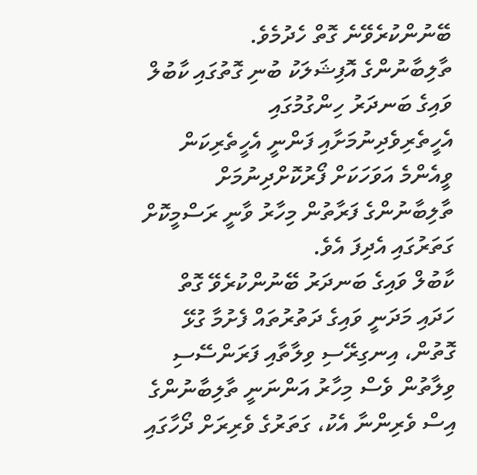ބޭނުންކުރެވޭނެ ގޮތް ހެދުމެވެ.
ތާލިބާނުންގެ އޮފިޝަލަކު ބުނި ގޮތުގައި ކާބުލް ވައިގެ ބަނދަރު ހިންގުމުގައި އެހީތެރިވެދިނުމަށާއި ފަންނީ އެހީތެރިކަން ވީއެންމެ އަވަހަކަށް ފޯރުކޮށްދިނުމަށް ތާލިބާނުންގެ ފަރާތުން މިހާރު ވާނީ ރަސްމީކޮށް ގަތަރުގައި އެދިފަ އެވެ.
ކާބުލް ވައިގެ ބަނދަރު ބޭނުންކުރެވޭ ގޮތް ހަދައި މަދަނީ ވައިގެ ދަތުރުތައް ފެށުމާ ގުޅޭ ގޮތުން، އިނގިރޭސި ވިލާތާއި ފަރަންސޭސި ވިލާތުން ވެސް މިހާރު އަންނަނީ ތާލިބާނުންގެ އިސް ވެރިންނާ އެކު، ގަތަރުގެ ވެރިރަށް ދޯހާގައި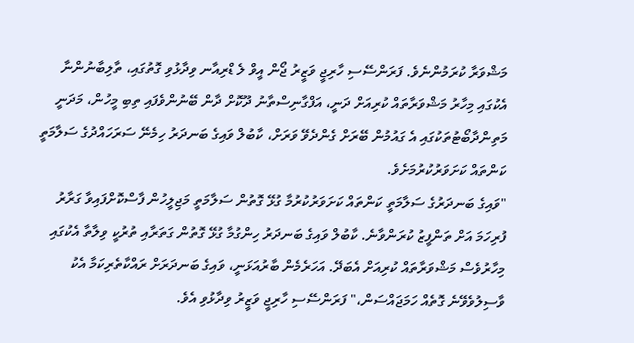މަޝްވަރާ ކުރަމުންނެވެ. ފަރަންސޭސި ހާރިޖީ ވަޒީރު ޖޯން އީވް ލެ ޑްރިއާނ ވިދާޅުވި ގޮތުގައި، ތާލިބާނުންނާ އެކުގައި މިހާރު މަޝްވަރާތައް ކުރިއަށް ދަނީ، އަފްގާނިސްތާނު ދޫކޮށް ދާން ބޭނުންވެފައި ތިބި މީހުން، މަދަނީ މަތިންދާބޯޓުތަކުގައި އެ ގައުމުން ބޭރަށް ގެންދެވޭ ވަރަށް، ކާބުލް ވައިގެ ބަނދަރު ހިމެނޭ ސަރަހައްދުގެ ސަލާމަތީ ކަންތައް ކަށަވަރުކުރުމަށެވެ.
"ވައިގެ ބަނދަރުގެ ސަލާމަތީ ކަންތައް ކަށަވަރުކުރުމާ ގުޅޭ ގޮތުން ސަލާމަތީ މަޖިލީހުން ފާސްކޮށްފައިވާ ގަރާރު ފުރިހަމަ އަށް ތަންފީޒު ކުރަންވާނެ. ކާބުލް ވައިގެ ބަނދަރު ހިންގުމާ ގުޅޭ ގޮތުން ގަތަރާއި ތުރުކީ ވިލާތާ އެކުގައި މިހާރުވެސް މަޝްވަރާތައް ކުރިއަށް އެބަދޭ. އަހަރެމެން ބާރުއަޅަނީ، ވައިގެ ބަނދަރަށް ރައްކާތެރިކަމާ އެކު ވާސިލުވެވޭނެ ގޮތެއް ހަމަޖައްސަން،" ފަރަންސޭސި ހާރިޖީ ވަޒީރު ވިދާޅުވި އެވެ.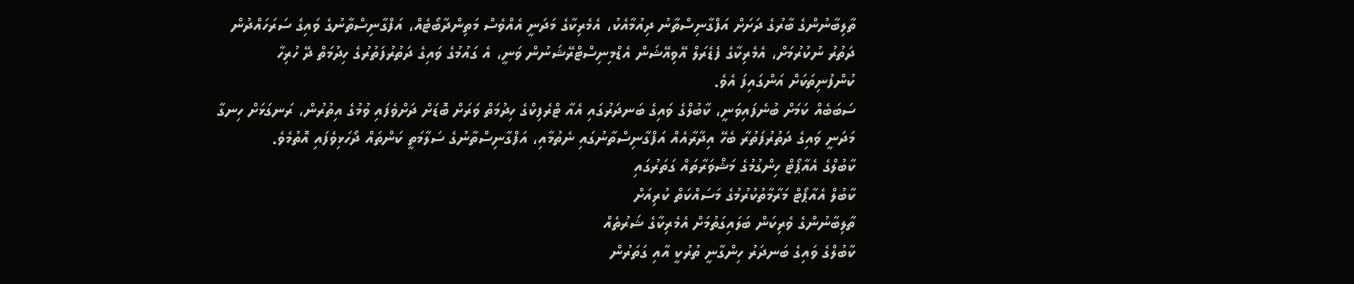ތާލިބާނުންގެ ބާރުގެ ދަށަށް އަފްގާނިސްތާނު ދިއުމާއެކު، އެމެރިކާގެ މަދަނީ އެއްވެސް މަތިންދާބޯޓެއް، އަފްގާނިސްތާނުގެ ވައިގެ ސަރަހައްދުން ދަތުރު ނުކުރުމަށް، އެމެރިކާގެ ފެޑެރަލް އޭވިއޭޝަން އެޑްމިނިސްޓްރޭޝަނުން ވަނީ، އެ ގައުމުގެ ވައިގެ ދަތުރުފަތުރުގެ ހިދުމަތް ދޭ ހުރިހާ ކުންފުނިތަކަށް އަންގައިފަ އެވެ.
ސަބަބެއް ކަމަށް ބުނެފައިވަނީ، ކާބުލްގެ ވައިގެ ބަނދަރުގައި އެއާ ޓްރެފިކްގެ ހިދުމަތް ވަރަށް ބޮޑަށް ދަށްވެފައި ވުމުގެ އިތުރުން، ރަނގަޅަށް ހިނގާ މަދަނީ ވައިގެ ދަތުރުފަތުރާ ބެހޭ އިދާރާއެއް އަފްގާނިސްތާނުގައި ނެތުމާއި، އަފްގާނިސްތާނުގެ ސަލާމަތީ ކަންތައް ދޯހަޅިވެފައި އޮތުމެވެ.
ކާބުލްގެ އެއާޕޯޓް ހިންގުމުގެ މަޝްވަރާތައް ގަތަރުގައި
ކާބުލް އެއާޕޯޓް މަރާމާތުކުރުމުގެ މަސައްކަތް ކުރިއަށް
ތާލިބާނުންގެ ވެރިކަން ބަލައިގަތުމަށް އެމެރިކާގެ ޝަރުތެއް
ކާބުލްގެ ވައިގެ ބަނދަރު ހިންގާނީ ތުރުކީ އާއި ގަތަރުން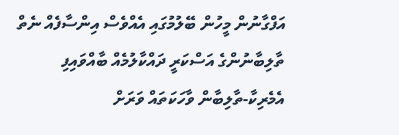އަފްގާނުން މީހުން ބޭލުމުގައި އެއްވެސް އިންސާފެއް ނެތް
ތާލިބާނުންގެ އަސްކަރީ ދައްކާލުމެއް ބާއްވައިފި
އެމެރިކާ-ތާލިބާން ވާހަކަތައް ވަރަށް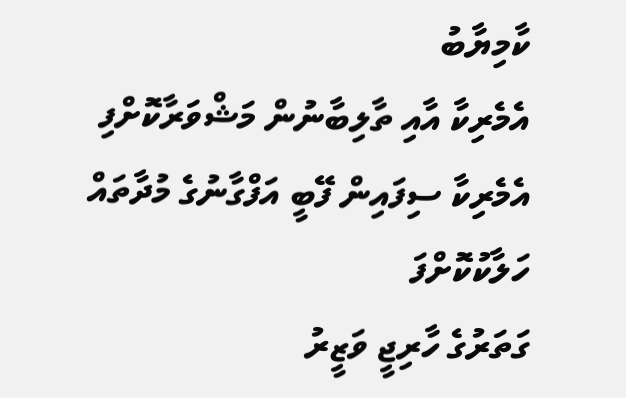ކާމިޔާބު
އެމެރިކާ އާއި ތާލިބާނުން މަޝްވަރާކޮށްފި
އެމެރިކާ ސިފައިން ފޭބީ އަފްގާނުގެ މުދާތައް ހަލާކުކޮށްފަ
ގަތަރުގެ ހާރިޖީ ވަޒީރު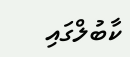ކާބުލްގައި